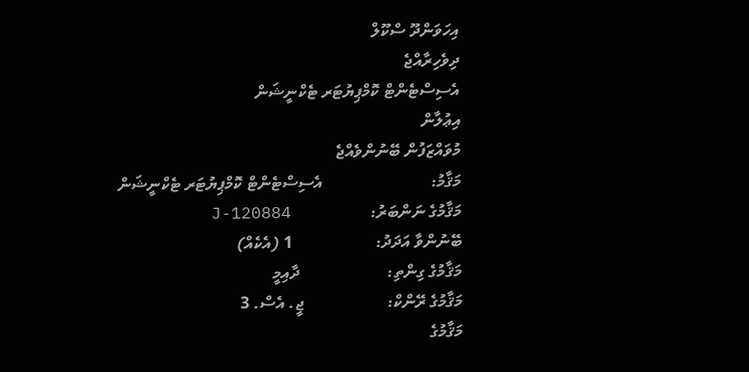އިހަވަންދޫ ސްކޫލް
ދިވެހިރާއްޖެ
އެސިސްޓެންޓް ކޮމްޕިޔުޓަރ ޓެކްނީޝަން
އިޢުލާން
މުވައްޒަފުން ބޭނުންވެއްޖެ
މަޤާމު:                          އެސިސްޓެންޓް ކޮމްޕިޔުޓަރ ޓެކްނީޝަން
މަޤާމުގެ ނަންބަރު:                   J-120884
ބޭނުންވާ އަދަދު:                    1 (އެކެއް)
މަޤާމުގެ ގިންތި:                     ދާއިމީ
މަޤާމުގެ ރޭންކް:                    ޖީ. އެސް. 3
މަޤާމުގެ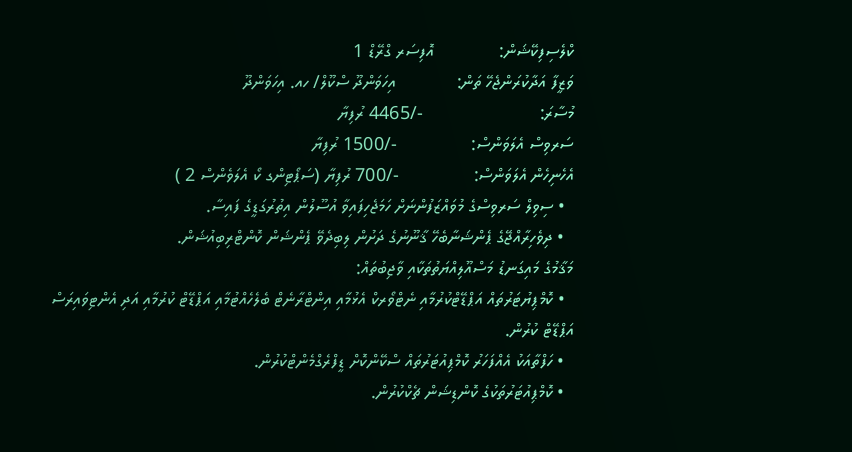ކްލެސިފިކޭޝަން:              އޮފިސަރ ގްރޭޑް 1
ވަޒީފާ އަދާކުރަންޖެހޭ ތަން:             އިހަވަންދޫ ސްކޫލް/ ހއ. އިހަވަންދޫ
މުސާރަ:                         -/4465 ރުފިޔާ
ސަރވިސް އެލަވަންސް:                -/1500 ރުފިޔާ
އެހެނިހެން އެލަވަންސް:                -/700 ރުފިޔާ (ސަޕޯޓިންގ ކޯ އެލަވެންސް 2 )
  • ސިވިލް ސަރވިސްގެ މުވައްޒަފުންނަށް ހަމަޖެހިފައިވާ އުސޫލުން އިތުރުގަޑީގެ ފައިސާ.
  • ދިވެހިރާއްޖޭގެ ޕެންޝަނާބެހޭ ޤާނޫނުގެ ދަށުން ލިބިދެވޭ ޕެންޝަން ކޮންޓްރިބިއުޝަން.
މަޤާމުގެ މައިގަނޑު މަސްއޫލިއްޔަތުތަކާއި ވާޖިބުތައް:
  • ކޮމްޕިޔުޓަރުތައް އަޕްޑޭޓްކުރުމާއި ނެޓްވޯރކް އެޅުމާއި އިންޓްރާނެޓް ބެލެހެއްޓުމާއި އަޕްޑޭޓް ކުރުމާއި އަދި އެންޓިވައިރަސް އަޕްޑޭޓް ކުރުން.
  • ހަފްތާއަކު އެއްފަހަރު ކޮމްޕިއުޓަރުތައް ސްކޭންކޮށް ޑީފްރެގްމެންޓްކުރުން.
  • ކޮމްޕިއުޓަރުތަކުގެ ކޮންޑިޝަން ޗެކްކުރުން.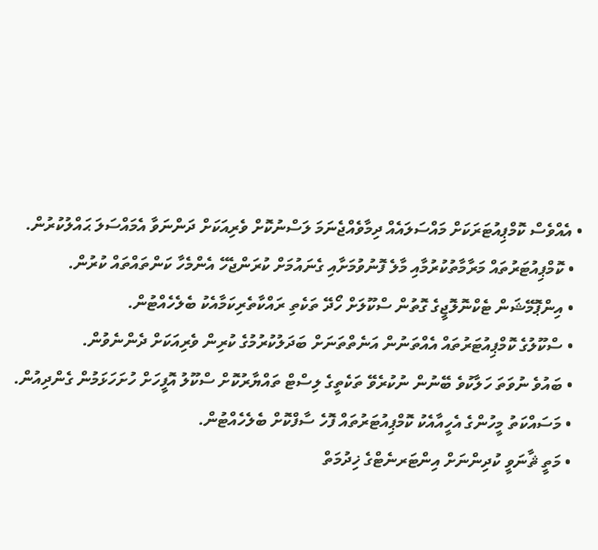• އެއްވެސް ކޮމްޕިއުޓަރަކަށް މައްސަލައެއް ދިމާވެއްޖެނަމަ ލަސްނުކޮށް ވެރިއަކަށް ދަންނަވާ އެމައްސަލަ ޙައްލުކުރުން.
  • ކޮމްޕިއުޓަރުތައް މަރާމާތުކުރުމާއި މާލެ ފޮނުވުމަށާއި ގެނައުމަށް ކުރަންޖެހޭ އެންމެހާ ކަންތައްތައް ކުރުން.
  • އިންޕޮމޭޝަން ޓެކްނޮލޮޖީގެ ގޮތުން ސްކޫލަށް ހޯދޭ ތަކެތި ރައްކާތެރިކަމާއެކު ބެލެހެއްޓުން.
  • ސްކޫލުގެ ކޮމްޕިއުޓަރުތައް އެއްތަނުން އަނެތްތަނަށް ބަދަލުކުރުމުގެ ކުރިން ވެރިއަކަށް ދެންނެވުން.
  • ބައުވެ ނުވަތަ ހަލާކުވެ ބޭނުން ނުކުރެވޭ ތަކެތީގެ ލިސްޓް ތައްޔާރުކޮށް ސްކޫލު އޮފީހަށް ހުށަހަޅަމުން ގެންދިއުން.
  • މަސައްކަތު މީހުންގެ އެހީއާއެކު ކޮމްޕިއުޓަރުތައް ފޮހެ ސާފްކޮށް ބެލެހެއްޓުން.
  • މަތީ ޘާނަވީ ކުދިންނަށް އިންޓަރނެޓްގެ ޚިދުމަތް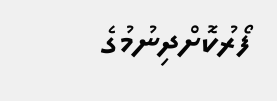ފޯރުކޮށްދިނުމުގެ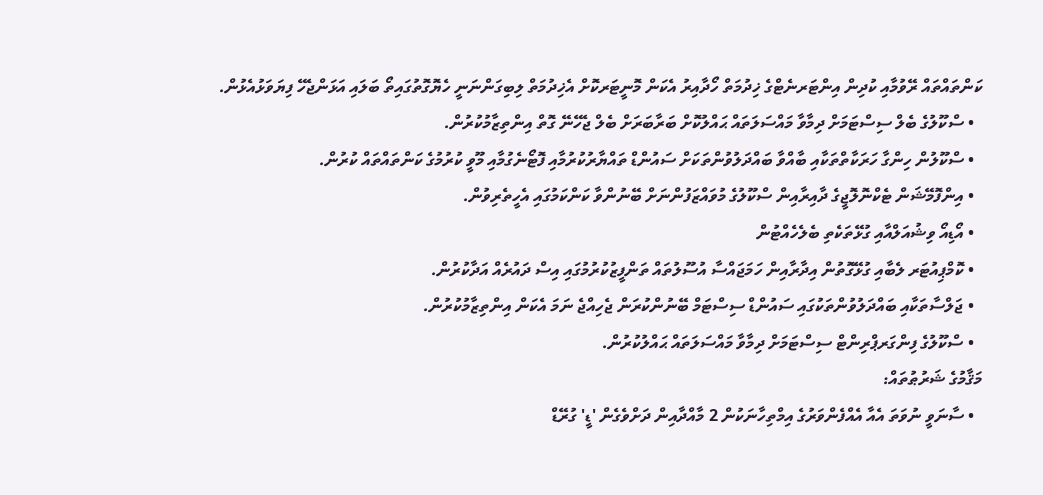ކަންތައްތައް ރޭވުމާއި ކުދިން އިންޓަރނެޓްގެ ޚިދުމަތް ހޯދާއިރު އެކަން މޮނީޓަރކޮށް އެޚިދުމަތް ލިބިގަންނަނީ ހެޔޮގޮތުގައިތޯ ބަލައި އަޅަންޖެހޭ ފިޔަވަޅުއެޅުން.
  • ސްކޫލުގެ ބެލް ސިސްޓަމަށް ދިމާވާ މައްސަލަތައް ޙައްލުކޮށް ބަރާބަރަށް ބެލް ޖެހޭނޭ ގޮތް އިންތިޒާމުކުރުން.
  • ސްކޫލުން ހިންގާ ހަރަކާތްތަކާއި ބާއްވާ ބައްދަލުވުންތަކަށް ސައުންޑް ތައްޔާރުކުރުމާއި ފޮޓޯނެގުމާއި މޫވީ ކުރުމުގެ ކަންތައްތައް ކުރުން.
  • އިންފޮމޭޝަން ޓެކްނޮލޮޖީގެ ދާއިރާއިން ސްކޫލުގެ މުވައްޒަފުންނަށް ބޭނުންވާ ކަންކަމުގައި އެހީތެރިވުން.
  • އޯޑިއޯ ވިޝުއަލްއާއި ގުޅޭތަކެތި ބެލެހެއްޓުން
  • ކޮމްޕިއުޓަރ ލެބާއި ގުޅޭގޮތުން އިދާރާއިން ހަމަޖައްސާ އުސޫލުތައް ތަންފީޒުކުރުމުގައި އިސް ދައުރެއް އަދާކުރުން.
  • ޖަލްސާތަކާއި ބައްދަލުވުންތަކުގައި ސައުންޑް ސިސްޓަމް ބޭނުންކުރަން ޖެހިއްޖެ ނަމަ އެކަން އިންތިޒާމުކުރުން.
  • ސްކޫލުގެ ފިންގަރޕްރިންޓް ސިސްޓަމަށް ދިމާވާ މައްސަލަތައް ޙައްލުކުރުން.
މަޤާމުގެ ޝަރުޠުތައް:
  • ސާނަވީ ނުވަތަ އެއާ އެއްފެންވަރުގެ އިމްތިހާނަކުން 2 މާއްދާއިން ދަށްވެގެން 'ޑީ' ގުރޭޑް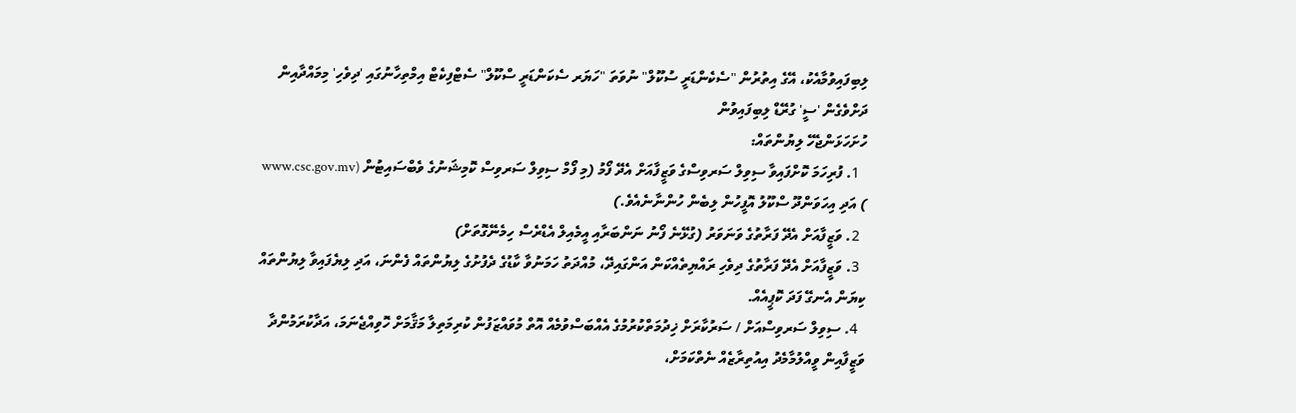ލިބިފައިވުމާއެކު، އޭގެ އިތުރުން "ސެކެންޑަރީ ސުކޫލް" ނުވަތަ "ހަޔަރ ސެކަންޑަރީ ސްކޫލް" ސެޓްފިކެޓް އިމްތިހާނުގައި 'ދިވެހި' މިމައްދާއިން ދަށްވެގެން 'ސީ' ގުރޭޑް ލިބިފައިވުން
ހުށަހަޅަންޖެހޭ ލިޔުންތައް:
  1. ފުރިހަމަ ކޮށްފައިވާ ސިވިލް ސަރވިސްގެ ވަޒީފާއަށް އެދޭ ފޯމު (މި ފޯމް ސިވިލް ސަރވިސް ކޮމިޝަނުގެ ވެބްސައިޓުން (www.csc.gov.mv ) އަދި އިހަވަންދޫ ސްކޫލު އޮފީހުން ލިބެން ހުންނާނެއެވެ.)
  2. ވަޒީފާއަށް އެދޭ ފަރާތުގެ ވަނަވަރު (ގުޅޭނެ ފޯނު ނަންބަރާއި އީމެއިލް އެޑްރެސް ހިމެނޭގޮތަށް)
  3. ވަޒީފާއަށް އެދޭ ފަރާތުގެ ދިވެހި ރައްޔިތެއްކަން އަންގައިދޭ، މުއްދަތު ހަމަނުވާ ކާޑުގެ ދެފުށުގެ ލިޔުންތައް ފެންނަ، އަދި ލިޔެފައިވާ ލިޔުންތައް ކިޔަން އެނގޭ ފަދަ ކޮޕީއެއް.
  4. ސިވިލް ސަރވިސްއަށް / ސަރުކާރަށް ޚިދުމަތްކުރުމުގެ އެއްބަސްވުމެއް އޮތް މުވައްޒަފުން ކުރިމަތިލާ މަޤާމަށް ހޮވިއްޖެނަމަ، އަދާކުރަމުންދާ ވަޒީފާއިން ވީއްލުމާމެދު އިއުތިރާޒެއް ނެތްކަމަށް،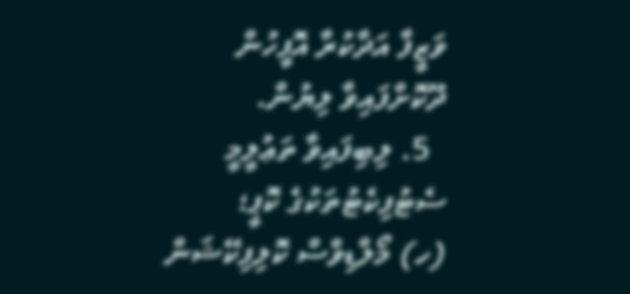ވަޒީފާ އަދާކުރާ އޮފީހުން ދޫކޮށްފައިވާ ލިޔުން.
  5. ލިބިފައިވާ ތަޢުލީމީ ސެޓުފިކެޓުތަކުގެ ކޮޕީ؛
(ހ) މޯލްޑިވްސް ކޮލިފިކޭޝަން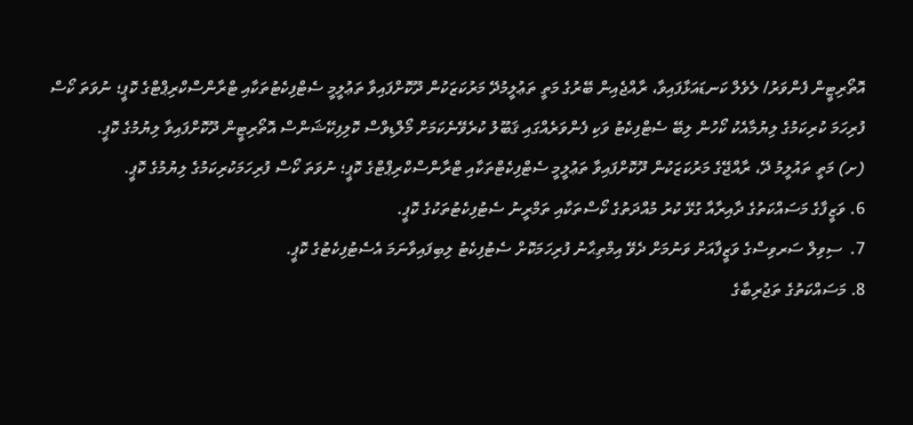އޮތޯރިޓީން ފެންވަރު/ ލެވެލް ކަނޑައަޅާފައިވާ، ރާއްޖެއިން ބޭރުގެ މަތީ ތަޢުލީމުދޭ މަރުކަޒަކުން ދޫކޮށްފައިވާ ތަޢުލީމީ ސެޓްފިކެޓުތަކާއި ޓްރާންސްކްރިޕްޓްގެ ކޮޕީ؛ ނުވަތަ ކޯސް ފުރިހަމަ ކުރިކަމުގެ ލިޔުމާއެކު ކޯހުން ލިބޭ ސެޓްފިކެޓު ވަކި ފެންވަރެއްގައި ޤަބޫލު ކުރެވޭނެކަމަށް މޯލްޑިވްސް ކޮލިފިކޭޝަންސް އޮތޯރިޓީން ދޫކޮށްފައިވާ ލިޔުމުގެ ކޮޕީ.
(ށ) މަތީ ތައުލީމު ދޭ، ރާއްޖޭގެ މަރުކަޒަކުން ދޫކޮށްފައިވާ ތަޢުލީމީ ސެޓްފިކެޓްތަކާއި ޓްރާންސްކްރިޕްޓްގެ ކޮޕީ؛ ނުވަތަ ކޯސް ފުރިހަމަކުރިކަމުގެ ލިޔުމުގެ ކޮޕީ.
6. ވަޒީފާގެ މަސައްކަތުގެ ދާއިރާއާ ގުޅޭ ކުރު މުއްދަތުގެ ކޯސްތަކާއި ތަމްރީނު ސެޓުފިކެޓުތަކުގެ ކޮޕީ.
7.  ސިވިލް ސަރވިސްގެ ވަޒީފާއަށް ވަނުމަށް ދެވޭ އިމްތިޙާނު ފުރިހަމަކޮށް ސެޓުފިކެޓު ލިބިފައިވާނަމަ އެސެޓުފިކެޓުގެ ކޮޕީ.
8. މަސައްކަތުގެ ތަޖުރިބާގެ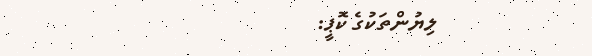ލިޔުންތަކުގެ ކޮޕީ: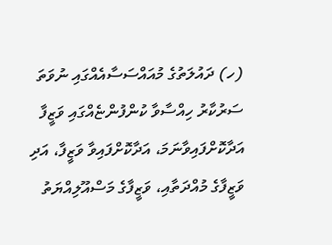(ހ) ދައުލަތުގެ މުއައްސަސާއެއްގައި ނުވަތަ ސަރުކާރު ހިއްސާވާ ކުންފުންޏެއްގައި ވަޒީފާ އަދާކޮށްފައިވާނަމަ، އަދާކޮށްފައިވާ ވަޒީފާ، އަދި ވަޒީފާގެ މުއްދަތާއި، ވަޒީފާގެ މަސްއޫލިއްޔަތު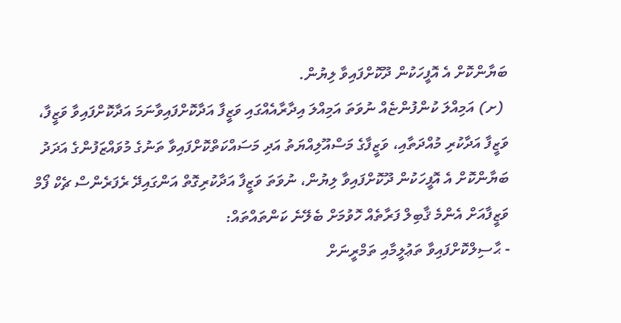ބަޔާންކޮށް އެ އޮފީހަކުން ދޫކޮށްފައިވާ ލިޔުން.
 (ށ) އަމިއްލަ ކުންފުންޏެއް ނުވަތަ އަމިއްލަ އިދާރާއެއްގައި ވަޒީފާ އަދާކޮށްފައިވާނަމަ އަދާކޮށްފައިވާ ވަޒީފާ، ވަޒީފާ އަދާކުރި މުއްދަތާއި، ވަޒީފާގެ މަސްއޫލިއްޔަތު އަދި މަސައްކަތްކޮށްފައިވާ ތަނުގެ މުވައްޒަފުންގެ އަދަދު ބަޔާންކޮށް އެ އޮފީހަކުން ދޫކޮށްފައިވާ ލިޔުން، ނުވަތަ ވަޒީފާ އަދާކުރިގޮތް އަންގައިދޭ ރެފަރެންސް ޗެކް ފޯމް
ވަޒީފާއަށް އެންމެ ޤާބިލް ފަރާތެއް ހޮވުމަށް ބެލޭނެ ކަންތައްތައް:
- ޙާސިލްކޮށްފައިވާ ތަޢުލީމާއި ތަމްރީނަށް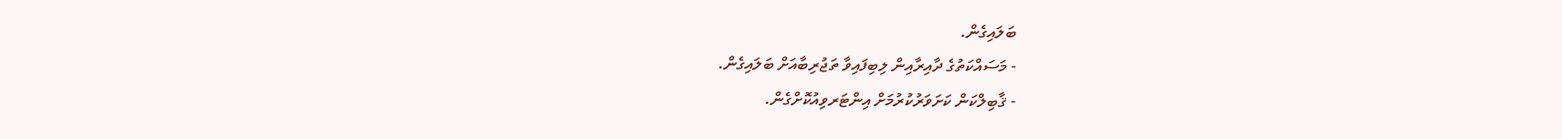ބަލައިގެން.
- މަސައްކަތުގެ ދާއިރާއިން ލިބިފައިވާ ތަޖުރިބާއަށް ބަލައިގެން.
- ޤާބިލްކަން ކަށަވަރުކުރުމަށް އިންޓަރވިއުކޮށްގެން.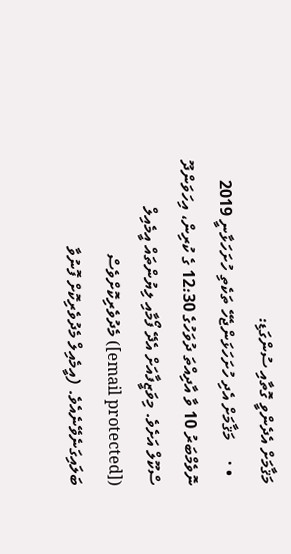މަޤާމަށް އެދެންވީ ގޮތާއި ސުންގަޑި:
  • ·     މަޤާމަށް އެދި ހުށަހަޅަންޖެހޭ ތަކެތި ހުށަހަޅާނީ 2019 ނޮވެމްބަރު 10 ވާ އާދިއްތަ ދުވަހުގެ 12:30 ގެ ކުރިން، އިހަވަންދޫ ސްކޫލް އަށެވެ. މިވަޒީފާއަށް އެދޭ ފޯމާއި ލިޔުންތައް އީމެއިލް ([email protected]) މެދުވެރިކޮށްވެސް ބަލައިގަނެވޭނެއެވެ. (އީމެއިލް މެދުވެރިކޮށް ފޮނުވާ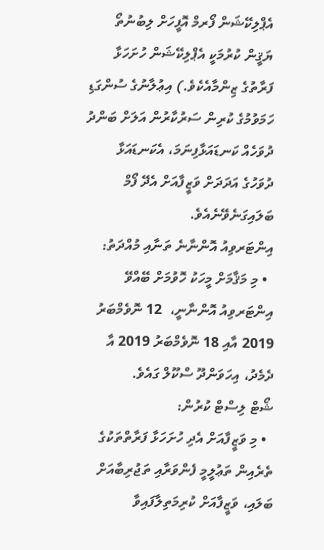އެޕްލިކޭޝަން ފޯރމް އޮފީހަށް ލިބުނުތޯ ޔަޤީން ކުރުމަކީ އެޕްލިކޭޝަން ހުށަހަޅާ ފަރާތުގެ ޒިންމާއެކެވެ.) އިޢުލާނުގެ ސުންގަޑި ހަމަވުމުގެ ކުރިން ސަރުކާރުން އަލަށް ބަންދު ދުވަހެއް ކަނޑައަޅާފިނަމަ، އެކަނޑައަޅާ ދުވަހުގެ އަދަދަށް ވަޒީފާއަށް އެދޭ ފޯމް ބަލައިގަނެވޭނެއެވެ.
އިންޓަރވިއު އޮންނާނެ ތަނާއި މުއްދަތު:
  • މި މަޤާމަށް މީހަކު ހޮވުމަށް ބޭއްވޭ އިންޓަރވިއު އޮންނާނީ،  12 ނޮވެމްބަރު 2019 އާއި 18 ނޮވެމްބަރު 2019 އާ ދެމެދު، އިހަވަންދޫ ސްކޫލް ގައެވެ.
ޝޯޓް ލިސްޓް ކުރުން:
  • މި ވަޒީފާއަށް އެދި ހުށަހަޅާ ފަރާތްތަކުގެ ތެރެއިން ތަޢުލީމީ ފެންވަރާއި ތަޖުރިބާއަށް ބަލައި، ވަޒީފާއަށް ކުރިމަތިލާފައިވާ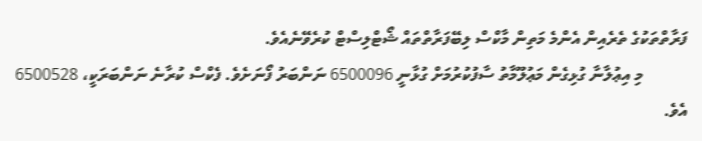ފަރާތްތަކުގެ ތެރެއިން އެންމެ މަތިން މާކްސް ލިބޭފަރާތްތައް ޝޯޓްލިސްޓް ކުރެވޭނެއެވެ.
           މި އިޢުލާނާ ގުޅިގެން މަޢުލޫމާތު ސާފުކުރުމަށް ގުޅާނީ 6500096 ނަންބަރު ފޯނަށެވެ. ފެކްސް ކުރާނެ ނަންބަރަކީ، 6500528 އެވެ.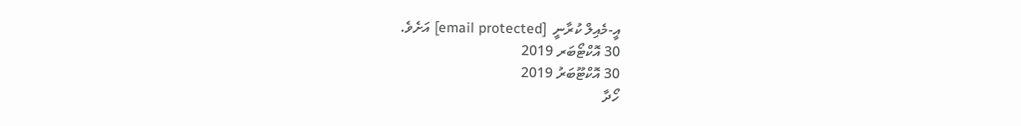އީ-މެއިލް ކުރާނީ  [email protected] އަށެވެ.
30 އޮކްޓޯބަރ 2019
30 އޮކްޓޫބަރު 2019
ހޯދާ